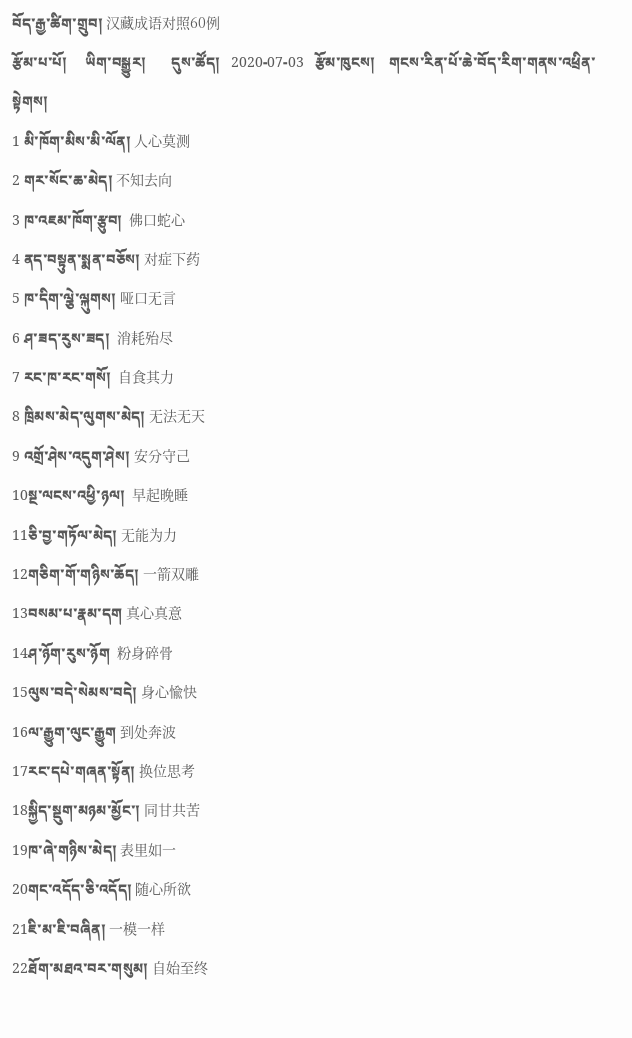བོད་རྒྱ་ཚིག་གྲུབ། 汉藏成语对照60例
རྩོམ་པ་པོ།     ཡིག་བསྒྱུར།       དུས་ཚོད།   2020-07-03   རྩོམ་ཁུངས།    གངས་རིན་པོ་ཆེ་བོད་རིག་གནས་འཕྲིན་སྟེགས།
1 མི་ཁོག་མིས་མི་ལོན། 人心莫测
2 གར་སོང་ཆ་མེད། 不知去向
3 ཁ་འཇམ་ཁོག་རྩུབ།  佛口蛇心
4 ནད་བསྟུན་སྨན་བཅོས། 对症下药
5 ཁ་དིག་ལྕེ་ལྐུགས། 哑口无言
6 ཤ་ཟད་རུས་ཟད།  消耗殆尽
7 རང་ཁ་རང་གསོ།  自食其力
8 ཁྲིམས་མེད་ལུགས་མེད། 无法无天
9 འགྲོ་ཤེས་འདུག་ཤེས། 安分守己
10སྔ་ལངས་འཕྱི་ཉལ།  早起晚睡
11ཅི་བྱ་གཏོལ་མེད། 无能为力
12གཅིག་གོ་གཉིས་ཆོད། 一箭双雕
13བསམ་པ་རྣམ་དག 真心真意
14ཤ་ཉོག་རུས་ཉོག  粉身碎骨
15ལུས་བདེ་སེམས་བདེ། 身心愉快
16ལ་རྒྱུག་ལུང་རྒྱུག 到处奔波
17རང་དཔེ་གཞན་སྟོན། 换位思考
18སྐྱིད་སྡུག་མཉམ་མྱོང་། 同甘共苦
19ཁ་ཞེ་གཉིས་མེད། 表里如一
20གང་འདོད་ཅི་འདོད། 随心所欲
21ཇི་མ་ཇི་བཞིན། 一模一样
22ཐོག་མཐའ་བར་གསུམ། 自始至终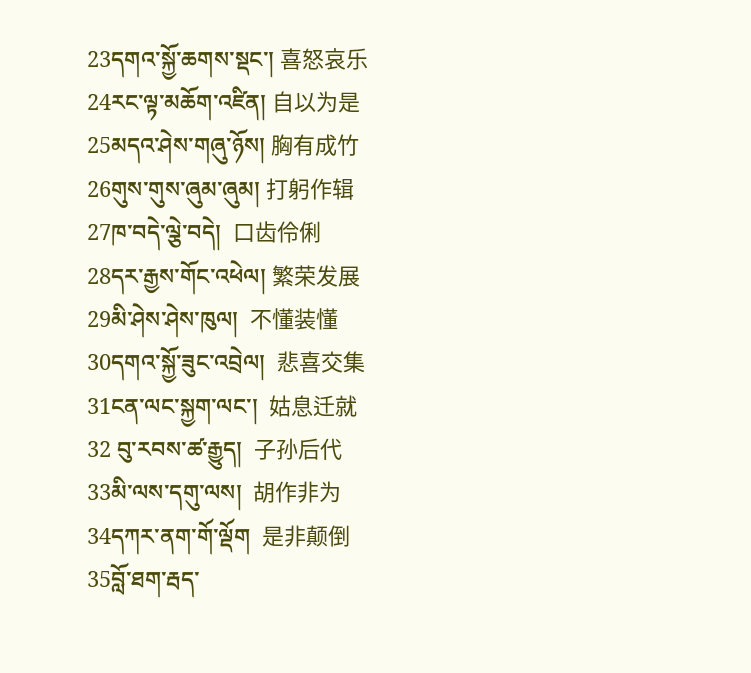23དགའ་སྐྱོ་ཆགས་སྡང་། 喜怒哀乐
24རང་ལྟ་མཆོག་འཛིན། 自以为是
25མདའ་ཤེས་གཞུ་ཉོས། 胸有成竹
26གུས་གུས་ཞུམ་ཞུམ། 打躬作辑
27ཁ་བདེ་ལྕེ་བདེ།  口齿伶俐
28དར་རྒྱས་གོང་འཕེལ། 繁荣发展
29མི་ཤེས་ཤེས་ཁུལ།  不懂装懂
30དགའ་སྐྱོ་ཟུང་འབྲེལ།  悲喜交集
31ངན་ལང་སྐྱག་ལང་།  姑息迁就
32 བུ་རབས་ཚ་རྒྱུད།  子孙后代
33མི་ལས་དགུ་ལས།  胡作非为
34དཀར་ནག་གོ་ལྡོག  是非颠倒
35བློ་ཐག་རྦད་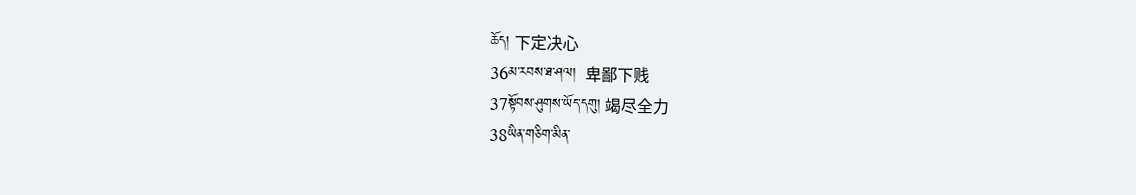ཆོད། 下定决心
36མ་རབས་ཐ་ཤལ།  卑鄙下贱
37སྟོབས་ཤུགས་ཡོད་དགུ། 竭尽全力
38ཡིན་གཅིག་མིན་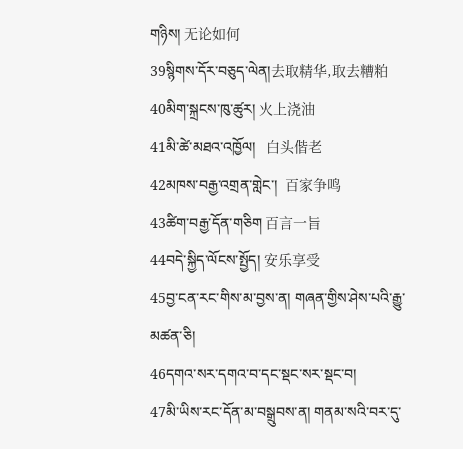གཉིས། 无论如何
39སྙིགས་དོར་བཅུད་ལེན།去取精华,取去糟粕
40མིག་སྐྲངས་ཁུ་ཚུར། 火上浇油
41མི་ཚེ་མཐའ་འཁྱོལ།   白头偕老
42མཁས་བརྒྱ་འགྲན་གླེང་།  百家争鸣
43ཚིག་བརྒྱ་དོན་གཅིག 百言一旨
44བདེ་སྐྱིད་ལོངས་སྤྱོད། 安乐享受
45བྱ་ངན་རང་གིས་མ་བྱས་ན། གཞན་གྱིས་ཤེས་པའི་རྒྱུ་མཚན་ཅི།
46དགའ་སར་དགའ་བ་དང་སྡང་སར་སྡང་བ།
47མི་ཡིས་རང་དོན་མ་བསྒྲུབས་ན། གནམ་སའི་བར་དུ་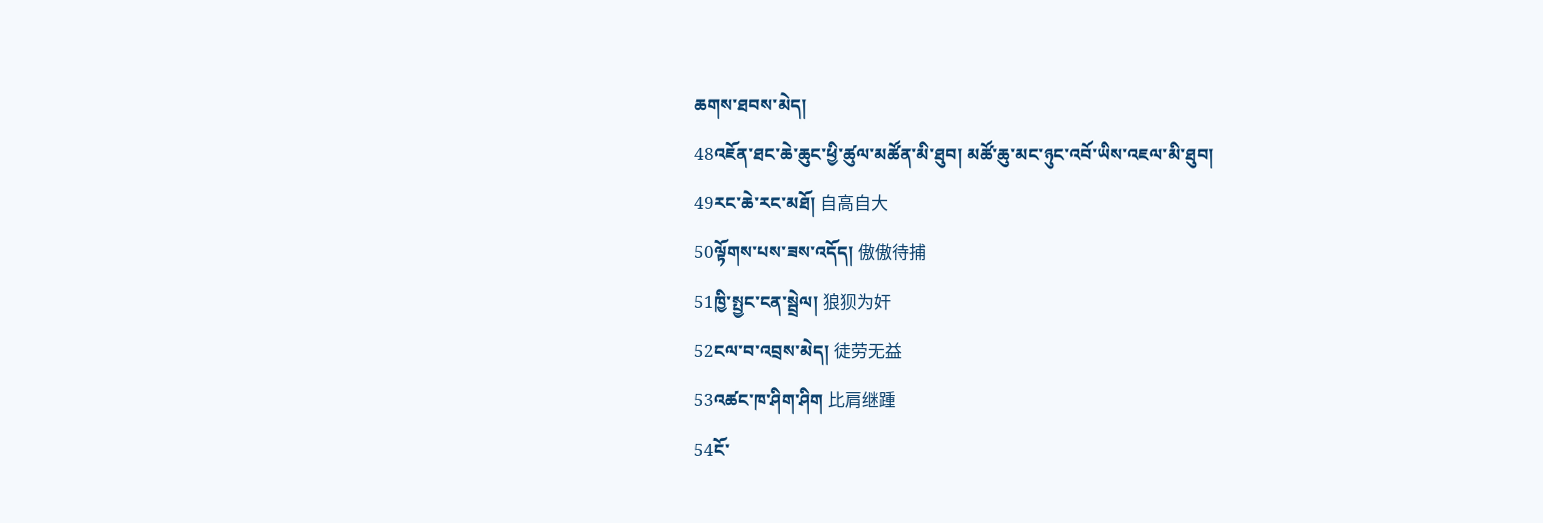ཆགས་ཐབས་མེད།
48འཇོན་ཐང་ཆེ་ཆུང་ཕྱི་ཚུལ་མཚོན་མི་ཐུབ། མཚོ་ཆུ་མང་ཉུང་འབོ་ཡིས་འཇལ་མི་ཐུབ།
49རང་ཆེ་རང་མཐོ། 自高自大
50ལྟོགས་པས་ཟས་འདོད། 傲傲待捕
51ཁྱི་སྤྱང་ངན་སྦྲེལ། 狼狈为奸
52ངལ་བ་འབྲས་མེད། 徒劳无益
53འཚང་ཁ་ཤིག་ཤིག 比肩继踵
54ངོ་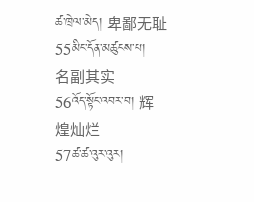ཚ་ཁྲེལ་མེད། 卑鄙无耻
55མིང་དོན་མཚུངས་པ།  名副其实
56འོད་སྟོང་འབར་བ། 辉煌灿烂
57ཚ་ཚ་འུར་འུར།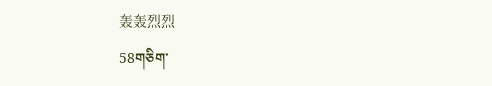轰轰烈烈
58གཅིག་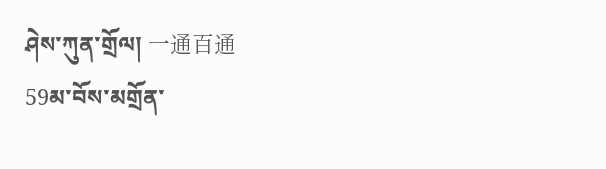ཤེས་ཀུན་གྲོལ། 一通百通
59མ་བོས་མགྲོན་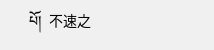པོ།  不速之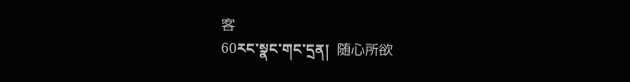客
60རང་སྣང་གང་དྲན།  随心所欲